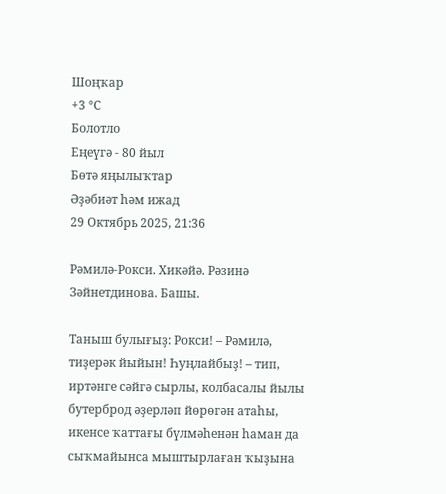Шоңҡар
+3 °С
Болотло
Еңеүгә - 80 йыл
Бөтә яңылыҡтар
Әҙәбиәт һәм ижад
29 Октябрь 2025, 21:36

Рәмилә-Рокси. Хикәйә. Рәзинә Зәйнетдинова. Башы.

Таныш булығыҙ: Рокси! – Рәмилә, тиҙерәк йыйын! Һуңлайбыҙ! – тип, иртәнге сәйгә сырлы, колбасалы йылы бутерброд әҙерләп йөрөгән атаһы, икенсе ҡаттағы бүлмәһенән һаман да сыҡмайынса мыштырлаған ҡыҙына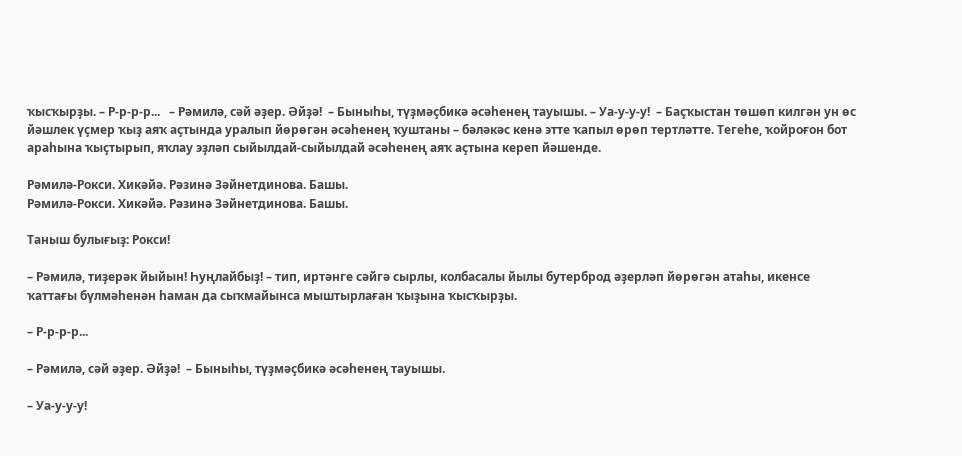ҡысҡырҙы. – Р-р-р-р...   – Рәмилә, сәй әҙер. Әйҙә!  – Быныһы, түҙмәҫбикә әсәһенең тауышы. – Уа-у-у-у!  – Баҫҡыстан төшөп килгән ун өс йәшлек үҫмер ҡыҙ аяҡ аҫтында уралып йөрөгән әсәһенең ҡуштаны – бәләкәс кенә этте ҡапыл өрөп тертләтте. Тегеһе, ҡойроғон бот араһына ҡыҫтырып, яҡлау эҙләп сыйылдай-сыйылдай әсәһенең аяҡ аҫтына кереп йәшенде.

Рәмилә-Рокси. Хикәйә. Рәзинә Зәйнетдинова. Башы.
Рәмилә-Рокси. Хикәйә. Рәзинә Зәйнетдинова. Башы.

Таныш булығыҙ: Рокси!

– Рәмилә, тиҙерәк йыйын! Һуңлайбыҙ! – тип, иртәнге сәйгә сырлы, колбасалы йылы бутерброд әҙерләп йөрөгән атаһы, икенсе ҡаттағы бүлмәһенән һаман да сыҡмайынса мыштырлаған ҡыҙына ҡысҡырҙы.

– Р-р-р-р...

– Рәмилә, сәй әҙер. Әйҙә!  – Быныһы, түҙмәҫбикә әсәһенең тауышы.

– Уа-у-у-у!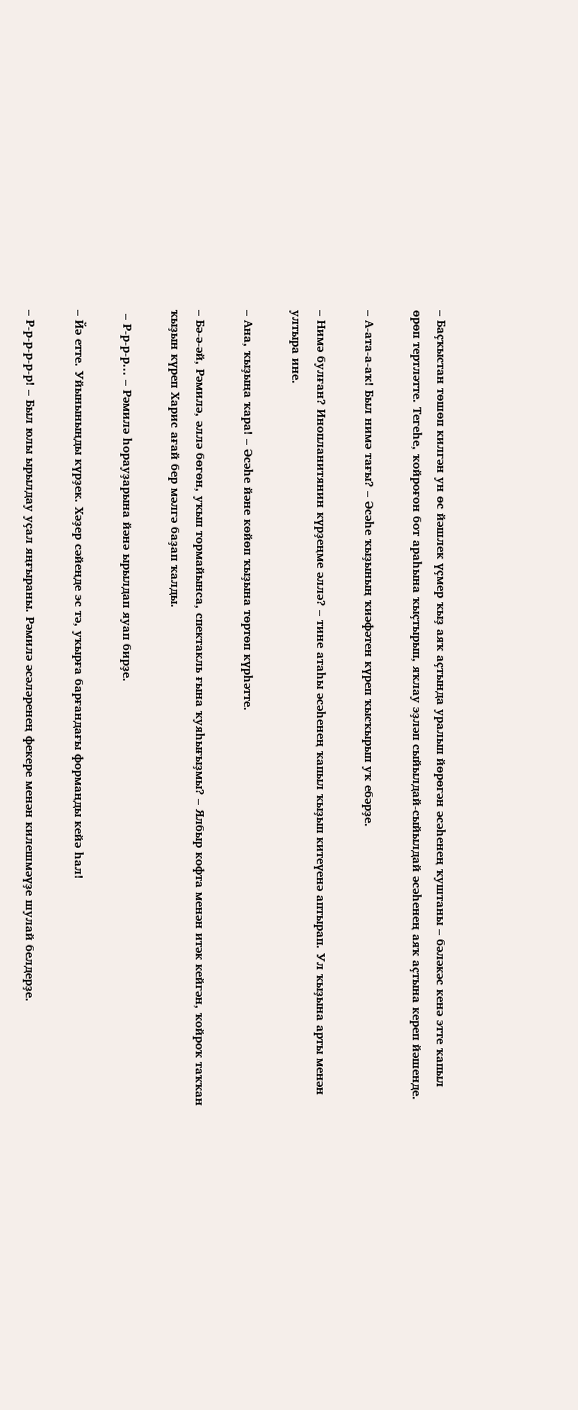– Баҫҡыстан төшөп килгән ун өс йәшлек үҫмер ҡыҙ аяҡ аҫтында уралып йөрөгән әсәһенең ҡуштаны – бәләкәс кенә этте ҡапыл өрөп тертләтте. Тегеһе, ҡойроғон бот араһына ҡыҫтырып, яҡлау эҙләп сыйылдай-сыйылдай әсәһенең аяҡ аҫтына кереп йәшенде.

– А-ата-а-аҡ! Был нимә тағы? – Әсәһе ҡыҙының ҡиәфәтен күреп ҡысҡырып уҡ ебәрҙе.

– Нимә булған? Инопланитянин күрҙеңме әллә? – тине атаһы әсәһенең ҡапыл ҡыҙып китеүенә аптырап. Ул ҡыҙына арты менән ултыра ине.

– Ана, ҡыҙыңа ҡара! – Әсәһе йәне көйөп ҡыҙына төртөп күрһәтте.

– Бә-ә-әй, Рәмилә, әллә бөгөн, уҡып тормайынса, спектакль ғына ҡуяһығыҙмы? – Ялбыр кофта менән итәк кейгән, ҡойроҡ таҡҡан ҡыҙын күреп Харис ағай бер мәлгә баҙап ҡалды.

 – Р-р-р-р... – Рәмилә һорауҙарына йәнә ырылдап яуап бирҙе.

– Йә етте. Уйыныныңды күрҙек. Хәҙер сәйеңде эс тә, уҡырға барғандағы формаңды кейә һал!

– Р-р-р-р-р-р! – Был юлы ырылдау уҫал яңғыраны. Рәмилә әсәләренең фекере менән килешмәүҙе шулай белдерҙе.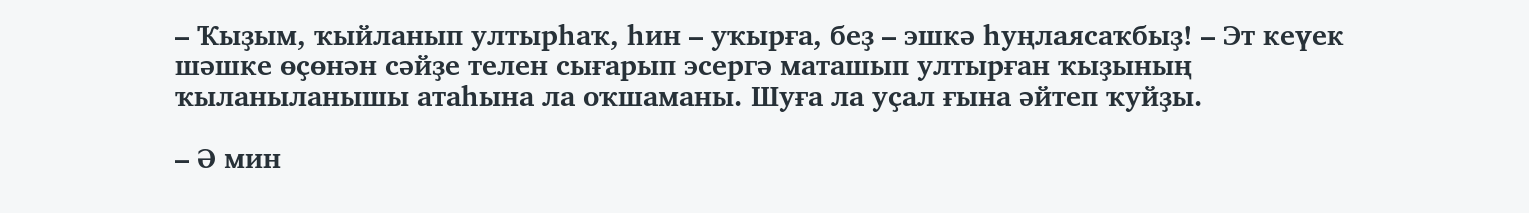– Ҡыҙым, ҡыйланып ултырһаҡ, һин – уҡырға, беҙ – эшкә һуңлаясаҡбыҙ! – Эт кеүек шәшке өҫөнән сәйҙе телен сығарып эсергә маташып ултырған ҡыҙының ҡыланыланышы атаһына ла оҡшаманы. Шуға ла уҫал ғына әйтеп ҡуйҙы.

– Ә мин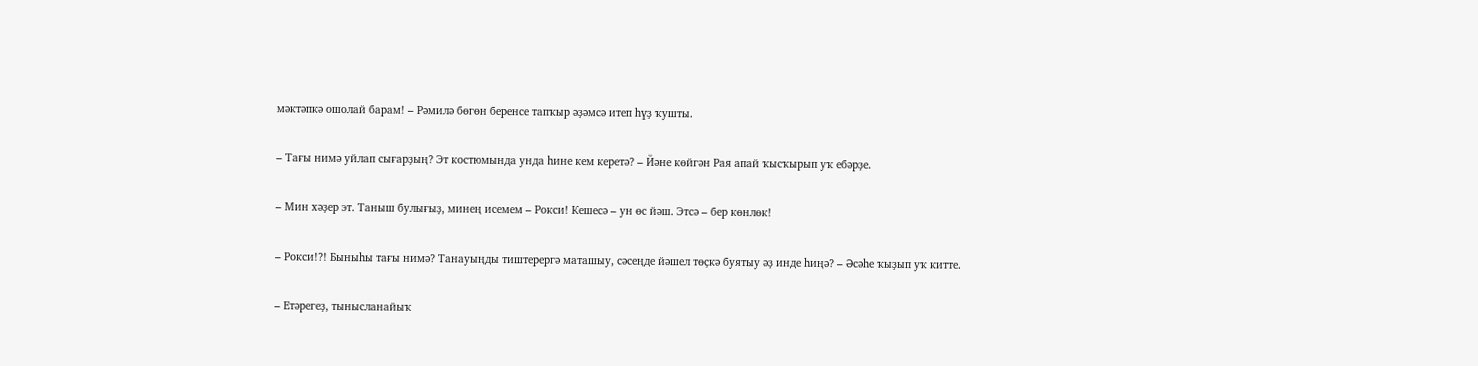мәктәпкә ошолай барам! – Рәмилә бөгөн беренсе тапҡыр әҙәмсә итеп һүҙ ҡушты.

– Тағы нимә уйлап сығарҙың? Эт костюмында унда һине кем керетә? – Йәне көйгән Рая апай ҡысҡырып уҡ ебәрҙе.

– Мин хәҙер эт. Таныш булығыҙ, минең исемем – Рокси! Кешесә – ун өс йәш. Этсә – бер көнлөк!

– Рокси!?! Быныһы тағы нимә? Танауыңды тиштерергә маташыу, сәсеңде йәшел төҫкә буятыу әҙ инде һиңә? – Әсәһе ҡыҙып уҡ китте.

– Етәрегеҙ, тынысланайыҡ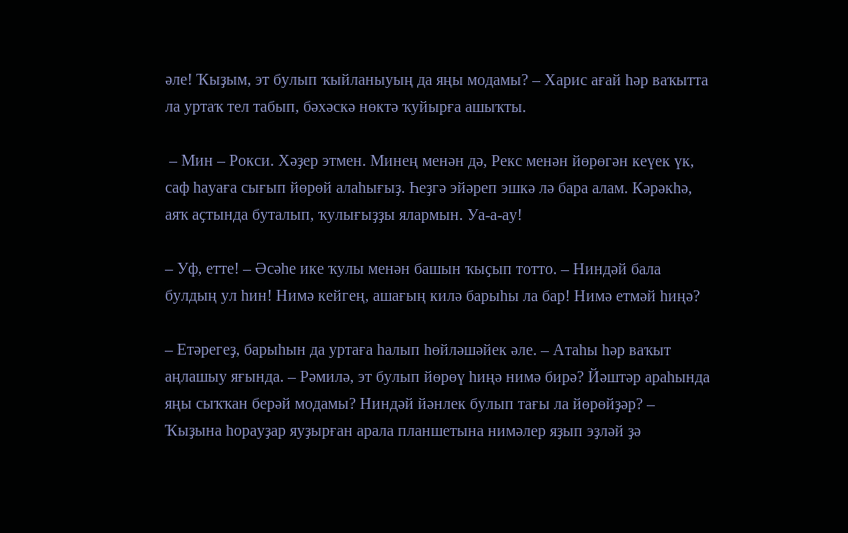әле! Ҡыҙым, эт булып ҡыйланыуың да яңы модамы? – Харис ағай һәр ваҡытта ла уртаҡ тел табып, бәхәскә нөктә ҡуйырға ашыҡты.

 – Мин – Рокси. Хәҙер этмен. Минең менән дә, Рекс менән йөрөгән кеүек үк, саф һауаға сығып йөрөй алаһығыҙ. Һеҙгә эйәреп эшкә лә бара алам. Кәрәкһә, аяҡ аҫтында буталып, ҡулығыҙҙы ялармын. Уа-а-ау!

– Уф, етте! – Әсәһе ике ҡулы менән башын ҡыҫып тотто. – Ниндәй бала булдың ул һин! Нимә кейгең, ашағың килә барыһы ла бар! Нимә етмәй һиңә?

– Етәрегеҙ, барыһын да уртаға һалып һөйләшәйек әле. – Атаһы һәр ваҡыт аңлашыу яғында. – Рәмилә, эт булып йөрөү һиңә нимә бирә? Йәштәр араһында яңы сыҡҡан берәй модамы? Ниндәй йәнлек булып тағы ла йөрөйҙәр? – Ҡыҙына һорауҙар яуҙырған арала планшетына нимәлер яҙып эҙләй ҙә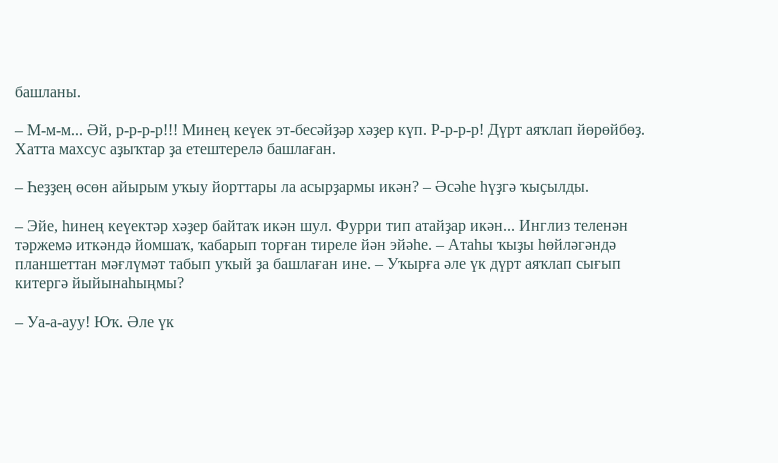башланы.

– М-м-м... Әй, р-р-р-р!!! Минең кеүек эт-бесәйҙәр хәҙер күп. Р-р-р-р! Дүрт аяҡлап йөрөйбөҙ. Хатта махсус аҙыҡтар ҙа етештерелә башлаған.

– Һеҙҙең өсөн айырым уҡыу йорттары ла асырҙармы икән? – Әсәһе һүҙгә ҡыҫылды.

– Эйе, һинең кеүектәр хәҙер байтаҡ икән шул. Фурри тип атайҙар икән... Инглиз теленән тәржемә иткәндә йомшаҡ, ҡабарып торған тиреле йән эйәһе. – Атаһы ҡыҙы һөйләгәндә планшеттан мәғлүмәт табып уҡый ҙа башлаған ине. – Уҡырға әле үк дүрт аяҡлап сығып китергә йыйынаһыңмы?

– Уа-а-ауу! Юҡ. Әле үк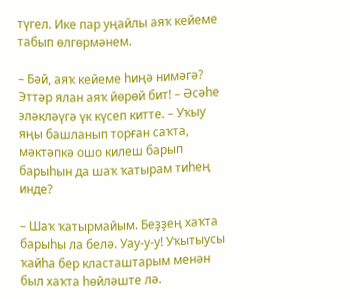түгел. Ике пар уңайлы аяҡ кейеме табып өлгөрмәнем.

– Бәй, аяҡ кейеме һиңә нимәгә? Эттәр ялан аяҡ йөрөй бит! – Әсәһе эләкләүгә үк күсеп китте. – Уҡыу яңы башланып торған саҡта, мәктәпкә ошо килеш барып барыһын да шаҡ ҡатырам тиһең инде?

– Шаҡ ҡатырмайым. Беҙҙең хаҡта барыһы ла белә. Уау-у-у! Уҡытыусы ҡайһа бер класташтарым менән был хаҡта һөйләште лә.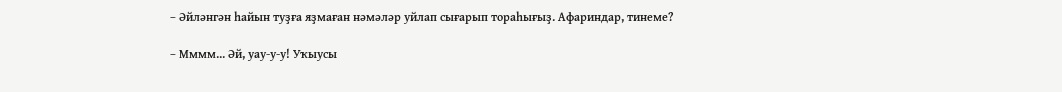– Әйләнгән һайын туҙға яҙмаған нәмәләр уйлап сығарып тораһығыҙ. Афариндар, тинеме?

– Мммм... Әй, уау-у-у! Уҡыусы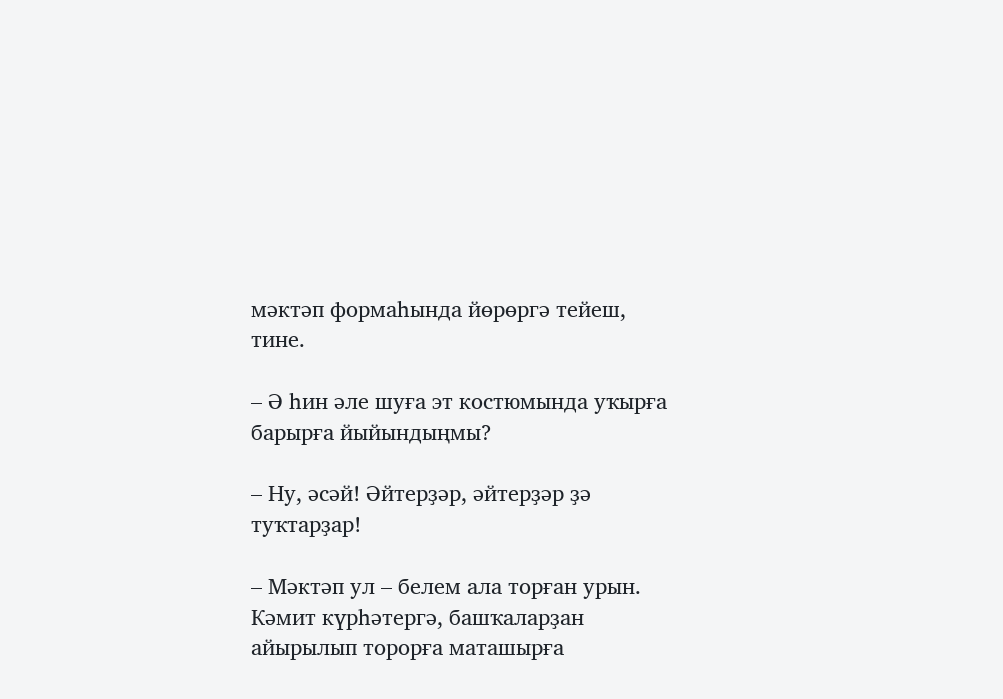мәктәп формаһында йөрөргә тейеш, тине.

– Ә һин әле шуға эт костюмында уҡырға барырға йыйындыңмы?

– Ну, әсәй! Әйтерҙәр, әйтерҙәр ҙә туҡтарҙар!

– Мәктәп ул – белем ала торған урын. Кәмит күрһәтергә, башҡаларҙан айырылып торорға маташырға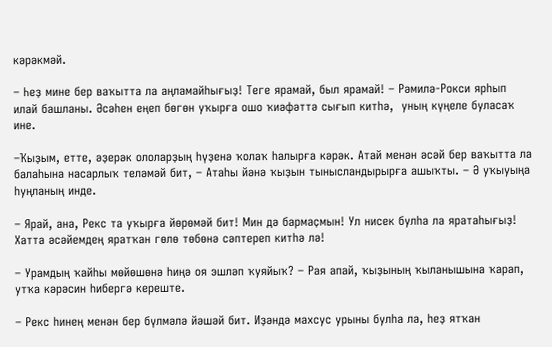кәрәкмәй.

– Һеҙ мине бер ваҡытта ла аңламайһығыҙ! Теге ярамай, был ярамай! – Рәмилә-Рокси ярһып илай башланы. Әсәһен еңеп бөгөн уҡырға ошо ҡиәфәттә сығып китһә,  уның күңеле буласаҡ ине.

–Ҡыҙым, етте, әҙерәк ололарҙың һүҙенә ҡолаҡ һалырға кәрәк. Атай менән әсәй бер ваҡытта ла балаһына насарлыҡ теләмәй бит, – Атаһы йәнә ҡыҙын тынысландырырға ашыҡты. – Ә уҡыуыңа һуңланың инде.

– Ярай, ана, Рекс та уҡырға йөрөмәй бит! Мин дә бармаҫмын! Ул нисек булһа ла яратаһығыҙ! Хатта әсәйемдең яратҡан гөлө төбөнә сәптереп китһә лә!

– Урамдың ҡайһы мөйөшөнә һиңә оя эшләп ҡуяйыҡ? – Рая апай, ҡыҙының ҡыланышына ҡарап,  утҡа кәрәсин һибергә кереште.

– Рекс һинең менән бер бүлмәлә йәшәй бит. Иҙәндә махсус урыны булһа ла, һеҙ ятҡан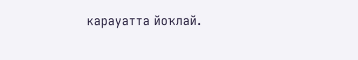карауатта йоҡлай.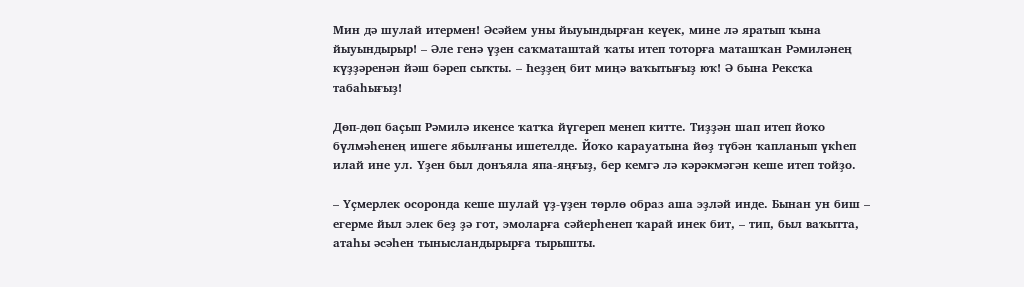Мин дә шулай итермен! Әсәйем уны йыуындырған кеүек, мине лә яратып ҡына йыуындырыр! – Әле генә үҙен саҡматаштай ҡаты итеп тоторға маташҡан Рәмиләнең күҙҙәренән йәш бәреп сыҡты. – Һеҙҙең бит миңә ваҡытығыҙ юҡ! Ә бына Рексҡа табаһығыҙ!

Дөп-дөп баҫып Рәмилә икенсе ҡатҡа йүгереп менеп китте. Тиҙҙән шап итеп йоҡо бүлмәһенең ишеге ябылғаны ишетелде. Йоҡо карауатына йөҙ түбән ҡапланып үкһеп илай ине ул. Үҙен был донъяла япа-яңғыҙ, бер кемгә лә кәрәкмәгән кеше итеп тойҙо.

– Үҫмерлек осоронда кеше шулай үҙ-үҙен төрлө образ аша эҙләй инде. Бынан ун биш – егерме йыл элек беҙ ҙә гот, эмоларға сәйерһенеп ҡарай инек бит, – тип, был ваҡытта, атаһы әсәһен тынысландырырға тырышты.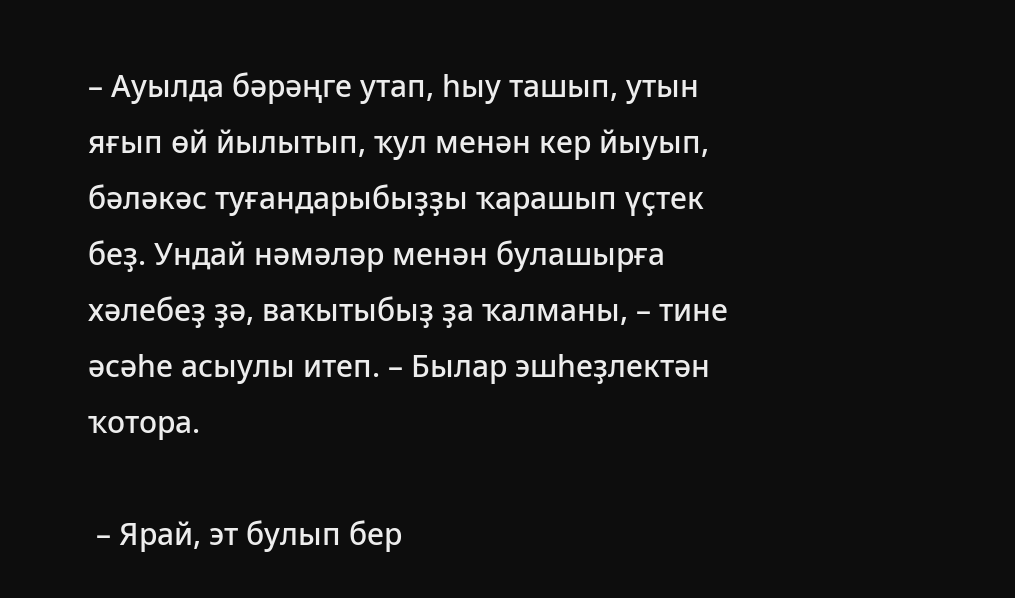– Ауылда бәрәңге утап, һыу ташып, утын яғып өй йылытып, ҡул менән кер йыуып, бәләкәс туғандарыбыҙҙы ҡарашып үҫтек беҙ. Ундай нәмәләр менән булашырға хәлебеҙ ҙә, ваҡытыбыҙ ҙа ҡалманы, – тине әсәһе асыулы итеп. – Былар эшһеҙлектән ҡотора.

 – Ярай, эт булып бер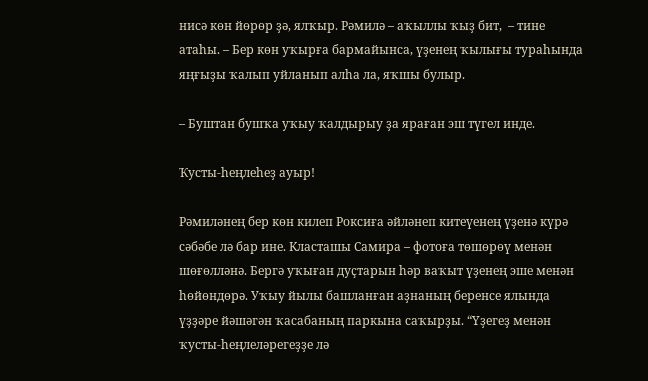нисә көн йөрөр ҙә, ялҡыр. Рәмилә – аҡыллы ҡыҙ бит,  – тине атаһы. – Бер көн уҡырға бармайынса, үҙенең ҡылығы тураһында яңғыҙы ҡалып уйланып алһа ла, яҡшы булыр.

– Буштан бушҡа уҡыу ҡалдырыу ҙа яраған эш түгел инде.

Ҡусты-һеңлеһеҙ ауыр!

Рәмиләнең бер көн килеп Роксиға әйләнеп китеүенең үҙенә күрә сәбәбе лә бар ине. Класташы Самира – фотоға төшөрөү менән шөғөлләнә. Бергә уҡыған дуҫтарын һәр ваҡыт үҙенең эше менән һөйөндөрә. Уҡыу йылы башланған аҙнаның беренсе ялында үҙҙәре йәшәгән ҡасабаның паркына саҡырҙы. “Үҙегеҙ менән ҡусты-һеңлеләрегеҙҙе лә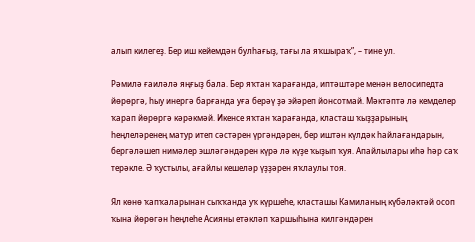алып килегеҙ. Бер иш кейемдән булһағыҙ, тағы ла яҡшыраҡ”, – тине ул.

Рәмилә ғаиләлә яңғыҙ бала. Бер яҡтан ҡарағанда, иптәштәре менән велосипедта йөрөргә, һыу инергә барғанда уға берәү ҙә эйәреп йонсотмай. Мәктәптә лә кемделер ҡарап йөрөргә кәрәкмәй. Икенсе яҡтан ҡарағанда, класташ ҡыҙҙарының һеңлеләренең матур итеп сәстәрен үргәндәрен, бер иштән күлдәк һайлағандарын, бергәләшеп нимәлер эшләгәндәрен күрә лә күҙе ҡыҙып ҡуя. Апайлылары иһә һәр саҡ терәкле. Ә ҡустылы, ағайлы кешеләр үҙҙәрен яҡлаулы тоя.

Ял көнө ҡапҡаларынан сыҡҡанда уҡ күршеһе, класташы Камиланың күбәләктәй осоп ҡына йөрөгән һеңлеһе Асияны етәкләп ҡаршыһына килгәндәрен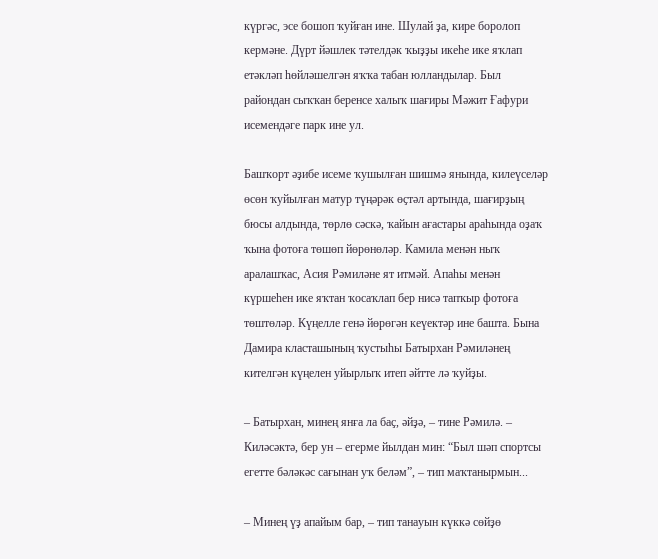күргәс, эсе бошоп ҡуйған ине. Шулай ҙа, кире боролоп кермәне. Дүрт йәшлек тәтелдәк ҡыҙҙы икеһе ике яҡлап етәкләп һөйләшелгән яҡҡа табан юлландылар. Был райондан сыҡҡан беренсе халыҡ шағиры Мәжит Ғафури исемендәге парк ине ул.

Башҡорт әҙибе исеме ҡушылған шишмә янында, килеүселәр өсөн ҡуйылған матур түңәрәк өҫтәл артында, шағирҙың бюсы алдында, төрлө сәскә, ҡайын ағастары араһында оҙаҡ ҡына фотоға төшөп йөрөнөләр. Камила менән ныҡ аралашҡас, Асия Рәмиләне ят итмәй. Апаһы менән күршеһен ике яҡтан ҡосаҡлап бер нисә тапҡыр фотоға төштөләр. Күңелле генә йөрөгән кеүектәр ине башта. Бына Дамира класташының ҡустыһы Батырхан Рәмиләнең кителгән күңелен уйырлыҡ итеп әйтте лә ҡуйҙы.

– Батырхан, минең янға ла баҫ, әйҙә, – тине Рәмилә. – Киләсәктә, бер ун – егерме йылдан мин: “Был шәп спортсы егетте бәләкәс сағынан уҡ беләм”, – тип маҡтанырмын...

– Минең үҙ апайым бар, – тип танауын күккә сөйҙө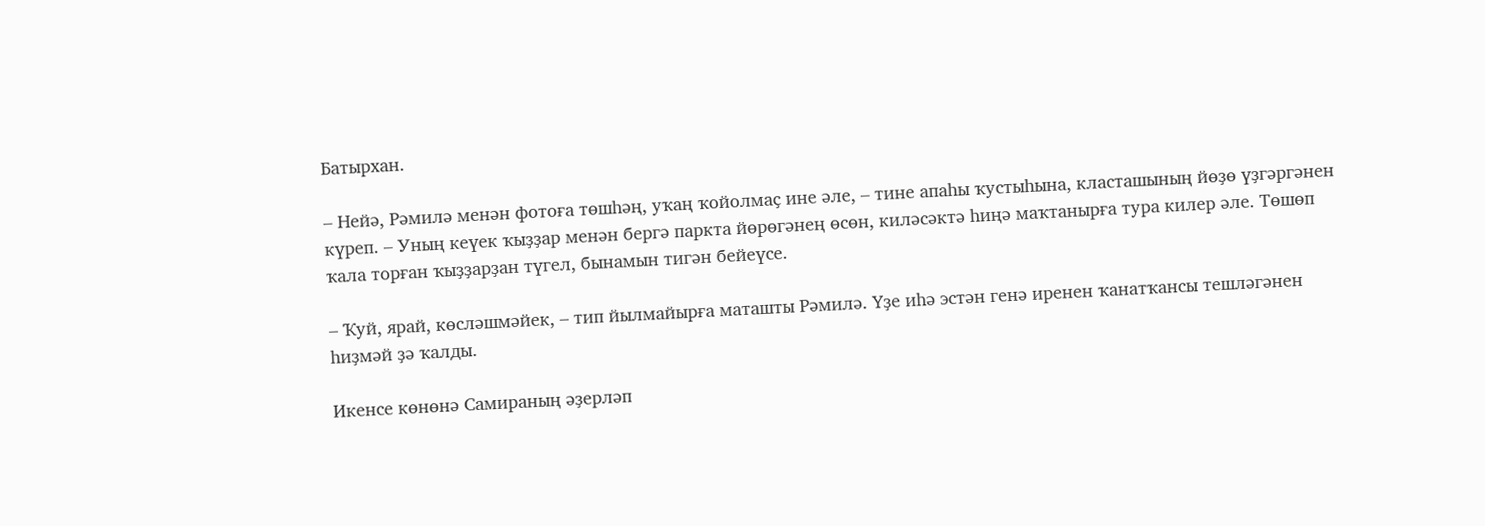Батырхан.

– Нейә, Рәмилә менән фотоға төшһәң, уҡаң ҡойолмаҫ ине әле, – тине апаһы ҡустыһына, класташының йөҙө үҙгәргәнен күреп. – Уның кеүек ҡыҙҙар менән бергә паркта йөрөгәнең өсөн, киләсәктә һиңә маҡтанырға тура килер әле. Төшөп ҡала торған ҡыҙҙарҙан түгел, бынамын тигән бейеүсе.

– Ҡуй, ярай, көсләшмәйек, – тип йылмайырға маташты Рәмилә. Үҙе иһә эстән генә иренен ҡанатҡансы тешләгәнен һиҙмәй ҙә ҡалды.

Икенсе көнөнә Самираның әҙерләп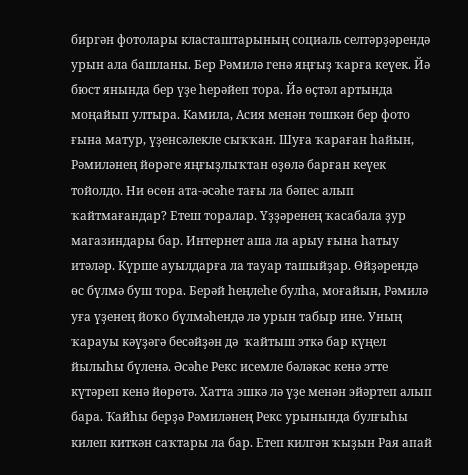биргән фотолары класташтарының социаль селтәрҙәрендә урын ала башланы. Бер Рәмилә генә яңғыҙ ҡарға кеүек. Йә бюст янында бер үҙе һерәйеп тора. Йә өҫтәл артында моңайып ултыра. Камила, Асия менән төшкән бер фото ғына матур, үҙенсәлекле сыҡҡан. Шуға ҡараған һайын, Рәмиләнең йөрәге яңғыҙлыҡтан өҙөлә барған кеүек тойолдо. Ни өсөн ата-әсәһе тағы ла бәпес алып ҡайтмағандар? Етеш торалар. Үҙҙәренең ҡасабала ҙур магазиндары бар. Интернет аша ла арыу ғына һатыу итәләр. Күрше ауылдарға ла тауар ташыйҙар. Өйҙәрендә өс бүлмә буш тора. Берәй һеңлеһе булһа, моғайын, Рәмилә уға үҙенең йоҡо бүлмәһендә лә урын табыр ине. Уның ҡарауы кәүҙәгә бесәйҙән дә  ҡайтыш эткә бар күңел йылыһы бүленә. Әсәһе Рекс исемле бәләкәс кенә этте күтәреп кенә йөрөтә. Хатта эшкә лә үҙе менән эйәртеп алып бара. Ҡайһы берҙә Рәмиләнең Рекс урынында булғыһы килеп киткән саҡтары ла бар. Етеп килгән ҡыҙын Рая апай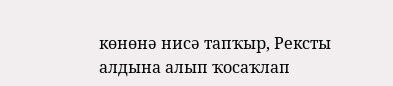көнөнә нисә тапҡыр, Рексты алдына алып ҡосаҡлап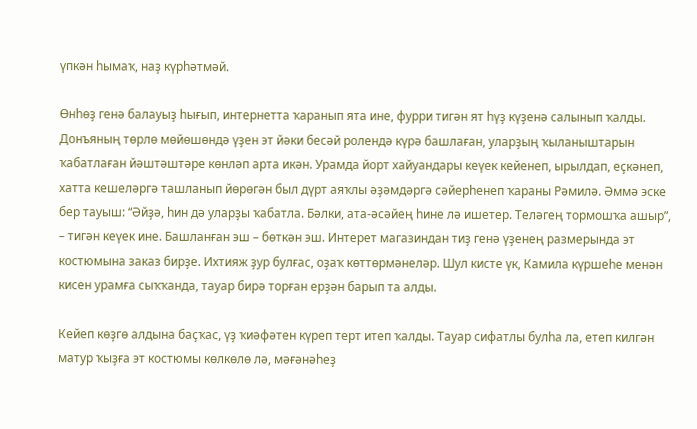үпкән һымаҡ, наҙ күрһәтмәй.

Өнһөҙ генә балауыҙ һығып, интернетта ҡаранып ята ине, фурри тигән ят һүҙ күҙенә салынып ҡалды. Донъяның төрлө мөйөшөндә үҙен эт йәки бесәй ролендә күрә башлаған, уларҙың ҡыланыштарын ҡабатлаған йәштәштәре көнләп арта икән. Урамда йорт хайуандары кеүек кейенеп, ырылдап, еҫкәнеп, хатта кешеләргә ташланып йөрөгән был дүрт аяҡлы әҙәмдәргә сәйерһенеп ҡараны Рәмилә. Әммә эске бер тауыш: “Әйҙә, һин дә уларҙы ҡабатла. Бәлки, ата-әсәйең һине лә ишетер. Теләгең тормошҡа ашыр”, – тигән кеүек ине. Башланған эш – бөткән эш. Интерет магазиндан тиҙ генә үҙенең размерында эт костюмына заказ бирҙе. Ихтияж ҙур булғас, оҙаҡ көттөрмәнеләр. Шул кисте үк, Камила күршеһе менән кисен урамға сыҡҡанда, тауар бирә торған ерҙән барып та алды.

Кейеп көҙгө алдына баҫҡас, үҙ ҡиәфәтен күреп терт итеп ҡалды. Тауар сифатлы булһа ла, етеп килгән матур ҡыҙға эт костюмы көлкөлө лә, мәғәнәһеҙ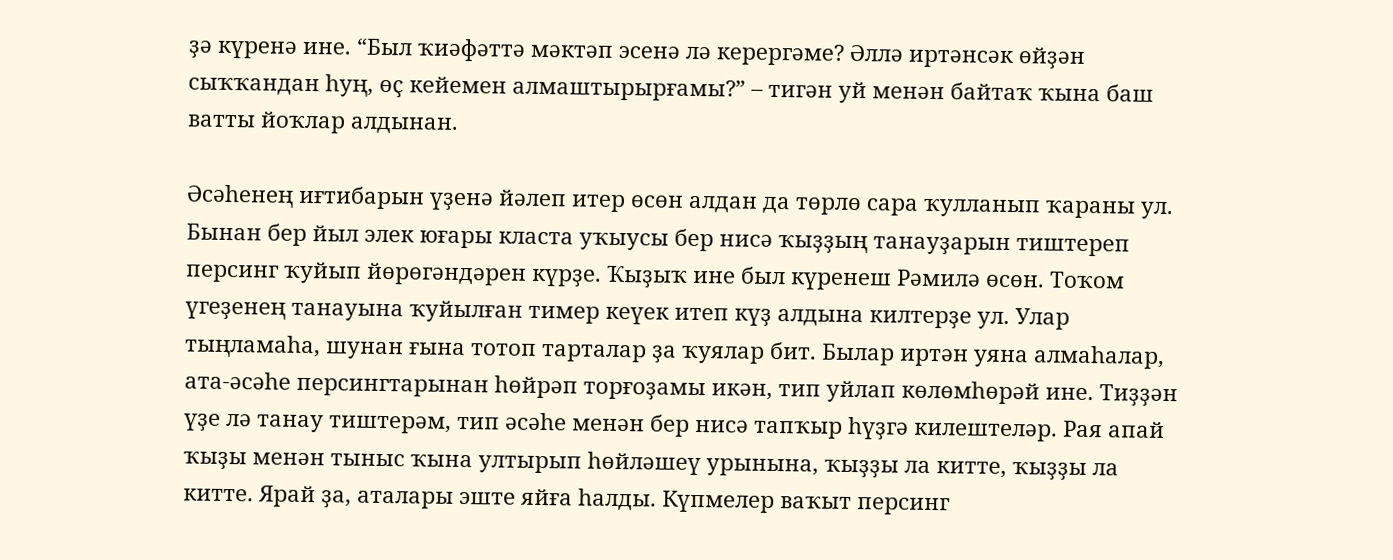ҙә күренә ине. “Был ҡиәфәттә мәктәп эсенә лә керергәме? Әллә иртәнсәк өйҙән сыҡҡандан һуң, өҫ кейемен алмаштырырғамы?” – тигән уй менән байтаҡ ҡына баш ватты йоҡлар алдынан.

Әсәһенең иғтибарын үҙенә йәлеп итер өсөн алдан да төрлө сара ҡулланып ҡараны ул. Бынан бер йыл элек юғары класта уҡыусы бер нисә ҡыҙҙың танауҙарын тиштереп персинг ҡуйып йөрөгәндәрен күрҙе. Ҡыҙыҡ ине был күренеш Рәмилә өсөн. Тоҡом үгеҙенең танауына ҡуйылған тимер кеүек итеп күҙ алдына килтерҙе ул. Улар тыңламаһа, шунан ғына тотоп тарталар ҙа ҡуялар бит. Былар иртән уяна алмаһалар, ата-әсәһе персингтарынан һөйрәп торғоҙамы икән, тип уйлап көлөмһөрәй ине. Тиҙҙән үҙе лә танау тиштерәм, тип әсәһе менән бер нисә тапҡыр һүҙгә килештеләр. Рая апай ҡыҙы менән тыныс ҡына ултырып һөйләшеү урынына, ҡыҙҙы ла китте, ҡыҙҙы ла китте. Ярай ҙа, аталары эште яйға һалды. Күпмелер ваҡыт персинг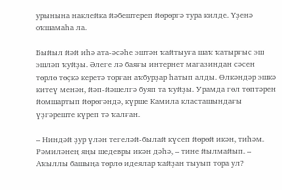урынына наклейка йәбештереп йөрөргә тура килде. Үҙенә оҡшамаһа ла.

Быйыл йәй иһә ата-әсәһе эштән ҡайтыуға шаҡ ҡатырғыс эш эшләп ҡуйҙы. Әлеге лә баяғы интернет магазиндан сәсен төрлө төҫкә керетә торған аҡбурҙар һатып алды. Өлкәндәр эшкә китеү менән, йәп-йәшелгә буяп та ҡуйҙы. Урамда гөл төптәрен йомшартып йөрөгәндә, күрше Камила класташындағы үҙгәреште күреп тә ҡалған.

– Ниндәй ҙур үлән тегеләй-былай күсеп йөрөй икән, тиһәм. Рәмиләнең яңы шедевры икән дәһә, – тине йылмайып. – Аҡыллы башыңа төрлө идеялар ҡайҙан тыуып тора ул?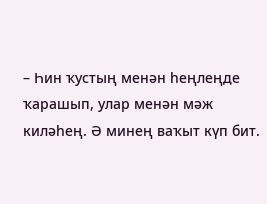– Һин ҡустың менән һеңлеңде ҡарашып, улар менән мәж киләһең. Ә минең ваҡыт күп бит.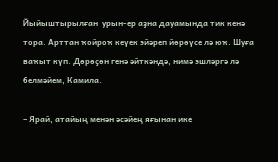Йыйыштырылған  урын-ер аҙна дауамында тик кенә тора. Арттан ҡойроҡ кеүек эйәреп йөрөүсе лә юҡ. Шуға ваҡыт күп. Дөрөҫөн генә әйткәндә, нимә эшләргә лә белмәйем, Камила.

– Ярай, атайың менән әсәйең яғынан ике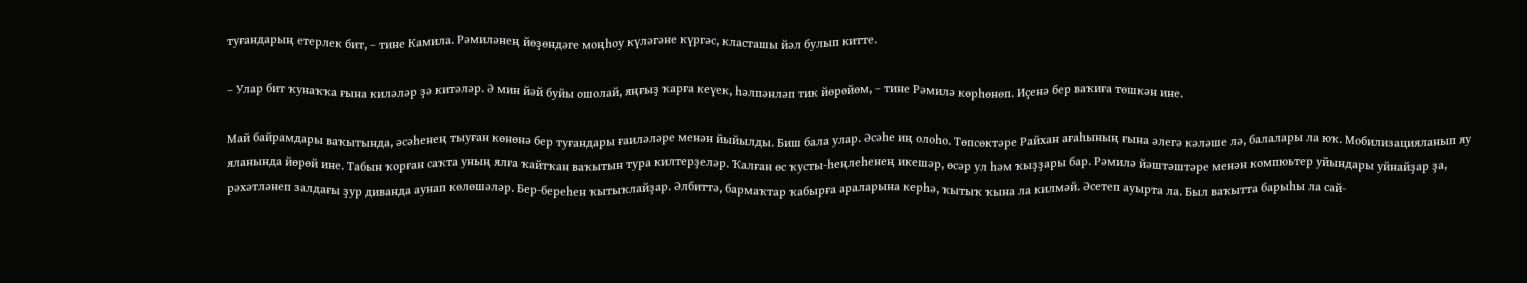туғандарың етерлек бит, – тине Камила. Рәмиләнең йөҙөндәге моңһоу күләгәне күргәс, класташы йәл булып китте.

– Улар бит ҡунаҡҡа ғына киләләр ҙә китәләр. Ә мин йәй буйы ошолай, яңғыҙ ҡарға кеүек, һәлпәнләп тик йөрөйөм, – тине Рәмилә көрһөнөп. Иҫенә бер ваҡиға төшкән ине.

Май байрамдары ваҡытында, әсәһенең тыуған көнөнә бер туғандары ғаиләләре менән йыйылды. Биш бала улар. Әсәһе иң олоһо. Төпсөктәре Райхан ағаһының ғына әлегә кәләше лә, балалары ла юҡ. Мобилизацияланып яу яланында йөрөй ине. Табын ҡорған саҡта уның ялға ҡайтҡан ваҡытын тура килтерҙеләр. Ҡалған өс ҡусты-һеңлеһенең икешәр, өсәр ул һәм ҡыҙҙары бар. Рәмилә йәштәштәре менән компюьтер уйындары уйнайҙар ҙа, рәхәтләнеп залдағы ҙур диванда аунап көлөшәләр. Бер-береһен ҡытыҡлайҙар. Әлбиттә, бармаҡтар ҡабырға араларына керһә, ҡытыҡ ҡына ла килмәй. Әсетеп ауырта ла. Был ваҡытта барыһы ла сай-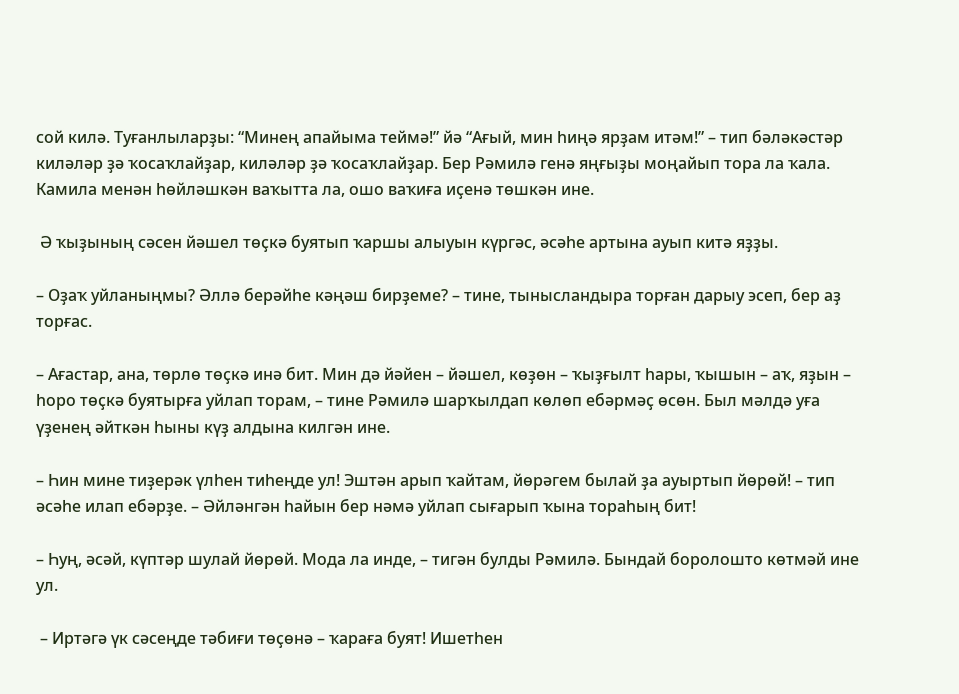сой килә. Туғанлыларҙы: “Минең апайыма теймә!” йә “Ағый, мин һиңә ярҙам итәм!” – тип бәләкәстәр киләләр ҙә ҡосаҡлайҙар, киләләр ҙә ҡосаҡлайҙар. Бер Рәмилә генә яңғыҙы моңайып тора ла ҡала. Камила менән һөйләшкән ваҡытта ла, ошо ваҡиға иҫенә төшкән ине.

 Ә ҡыҙының сәсен йәшел төҫкә буятып ҡаршы алыуын күргәс, әсәһе артына ауып китә яҙҙы.

– Оҙаҡ уйланыңмы? Әллә берәйһе кәңәш бирҙеме? – тине, тынысландыра торған дарыу эсеп, бер аҙ торғас.

– Ағастар, ана, төрлө төҫкә инә бит. Мин дә йәйен – йәшел, көҙөн – ҡыҙғылт һары, ҡышын – аҡ, яҙын – һоро төҫкә буятырға уйлап торам, – тине Рәмилә шарҡылдап көлөп ебәрмәҫ өсөн. Был мәлдә уға үҙенең әйткән һыны күҙ алдына килгән ине.

– Һин мине тиҙерәк үлһен тиһеңде ул! Эштән арып ҡайтам, йөрәгем былай ҙа ауыртып йөрөй! – тип әсәһе илап ебәрҙе. – Әйләнгән һайын бер нәмә уйлап сығарып ҡына тораһың бит!

– Һуң, әсәй, күптәр шулай йөрөй. Мода ла инде, – тигән булды Рәмилә. Бындай боролошто көтмәй ине ул.

 – Иртәгә үк сәсеңде тәбиғи төҫөнә – ҡараға буят! Ишетһен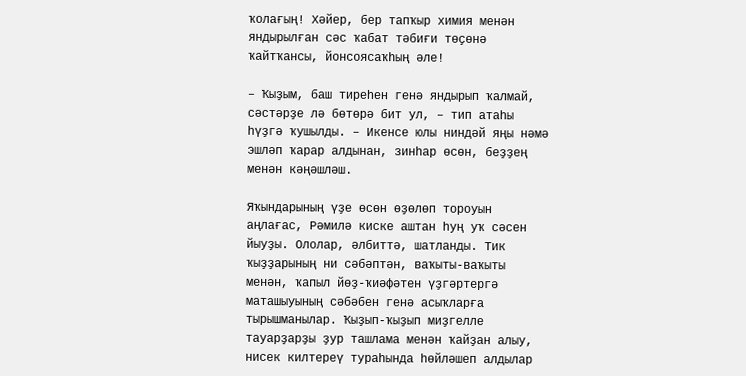ҡолағың! Хәйер, бер тапҡыр химия менән яндырылған сәс ҡабат тәбиғи төҫөнә ҡайтҡансы, йонсоясаҡһың әле!

– Ҡыҙым, баш тиреһен генә яндырып ҡалмай, сәстәрҙе лә бөтөрә бит ул, – тип атаһы һүҙгә ҡушылды. – Икенсе юлы ниндәй яңы нәмә эшләп ҡарар алдынан, зинһар өсөн, беҙҙең менән кәңәшләш.

Яҡындарының үҙе өсөн өҙөлөп тороуын аңлағас, Рәмилә киске аштан һуң уҡ сәсен йыуҙы. Ололар, әлбиттә, шатланды. Тик ҡыҙҙарының ни сәбәптән, ваҡыты-ваҡыты менән, ҡапыл йөҙ-ҡиәфәтен үҙгәртергә маташыуының сәбәбен генә асыҡларға тырышманылар. Ҡыҙып-ҡыҙып миҙгелле тауарҙарҙы ҙур ташлама менән ҡайҙан алыу, нисек килтереү тураһында һөйләшеп алдылар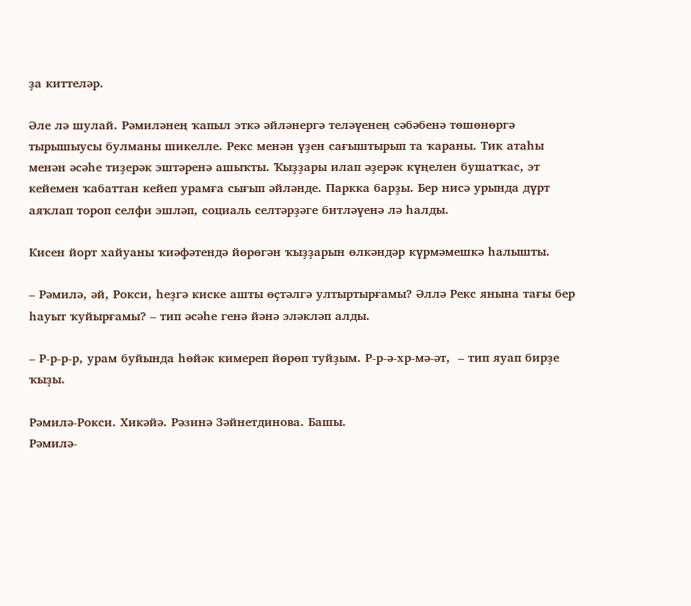ҙа киттеләр.

Әле лә шулай. Рәмиләнең ҡапыл эткә әйләнергә теләүенең сәбәбенә төшөнөргә тырышыусы булманы шикелле. Рекс менән үҙен сағыштырып та ҡараны. Тик атаһы менән әсәһе тиҙерәк эштәренә ашыҡты. Ҡыҙҙары илап әҙерәк күңелен бушатҡас, эт кейемен ҡабаттан кейеп урамға сығып әйләнде. Паркка барҙы. Бер нисә урында дүрт аяҡлап тороп селфи эшләп, социаль селтәрҙәге битләүенә лә һалды.

Кисен йорт хайуаны ҡиәфәтендә йөрөгән ҡыҙҙарын өлкәндәр күрмәмешкә һалышты.

– Рәмилә, әй, Рокси, һеҙгә киске ашты өҫтәлгә ултыртырғамы? Әллә Рекс янына тағы бер һауыт ҡуйырғамы? – тип әсәһе генә йәнә эләкләп алды.

– Р-р-р-р, урам буйында һөйәк кимереп йөрөп туйҙым. Р-р-ә-хр-мә-әт,  – тип яуап бирҙе ҡыҙы.

Рәмилә-Рокси. Хикәйә. Рәзинә Зәйнетдинова. Башы.
Рәмилә-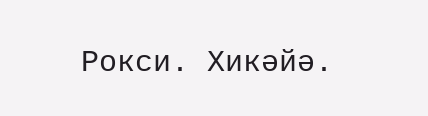Рокси. Хикәйә.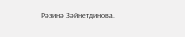Рәзинә Зәйнетдинова.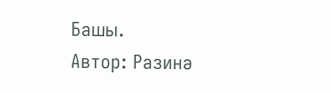Башы.
Автор: Разинә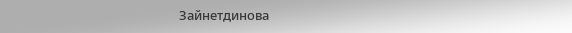Зайнетдинова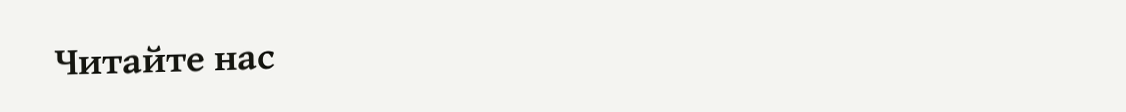Читайте нас